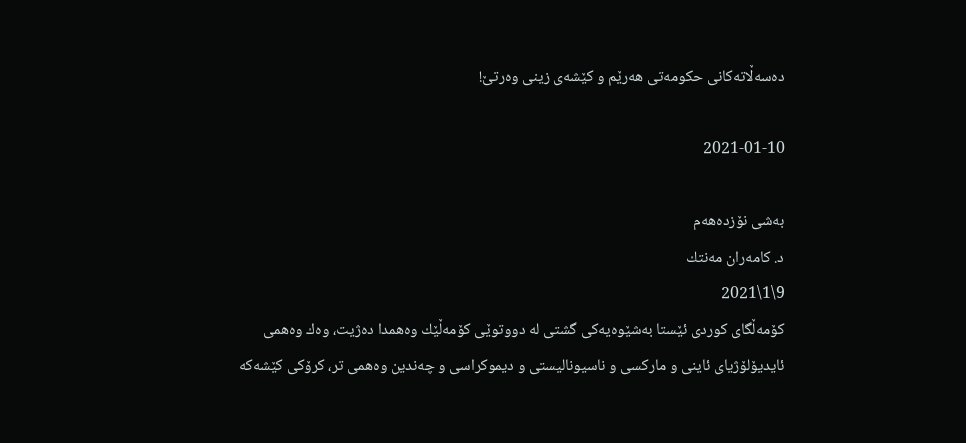ده‌سه‌ڵاته‌كانی حكومه‌تی هه‌رێم و كێشه‌ی زینی وه‌رتێ!

2021-01-10

به‌‌شی نۆزده‌هه‌م
د. كامه‌ران مه‌نتك
9\1\2021
كۆمه‌ڵگای كوردی ئێستا به‌شێوه‌یه‌كی گشتی له‌ دووتوێی كۆمه‌ڵێك وه‌همدا ده‌ژیت، وه‌ك وه‌همی ئایدیۆلۆژیای ئاینی و ماركسی و ناسیونالیستی و دیموكراسی و چه‌ندین وه‌همی تر، كرۆكی كێشه‌كه‌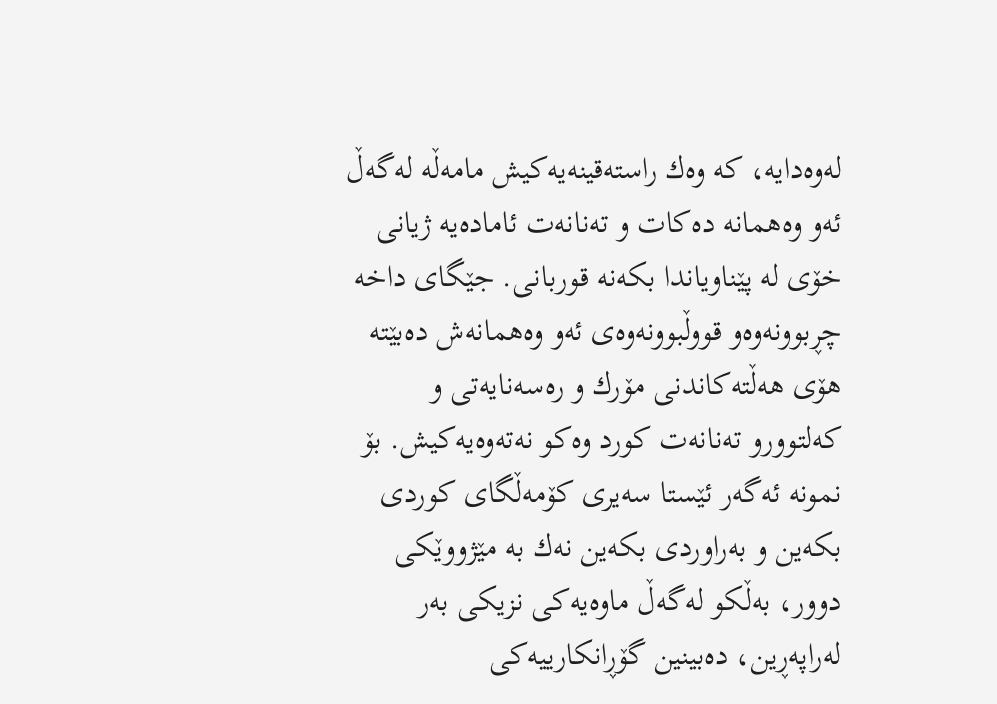له‌وه‌دایه‌، كه‌ وه‌ك راسته‌قینه‌یه‌كیش مامه‌ڵه‌ له‌گه‌ڵ ئه‌و وه‌همانه‌ ده‌كات و ته‌نانه‌ت ئاماده‌یه‌ ژیانی خۆی له‌ پێناویاندا بكه‌نه‌ قوربانی. جێگای داخه‌ چڕبوونه‌وه‌و قووڵبوونه‌وه‌ی ئه‌و وه‌همانه‌ش ده‌بێته‌ هۆی هه‌ڵته‌كاندنی مۆرك و ره‌سه‌نایه‌تی و كه‌لتوورو ته‌نانه‌ت كورد وه‌كو نه‌ته‌وه‌یه‌كیش. بۆ نمونه‌ ئه‌گه‌ر ئێستا سه‌یری كۆمه‌ڵگای كوردی بكه‌ین و به‌راوردی بكه‌ین نه‌ك به‌ مێژووێكی دوور، به‌ڵكو له‌گه‌ڵ ماوه‌یه‌كی نزیكی به‌ر له‌راپه‌ڕین، ده‌بینین گۆڕانكارییه‌كی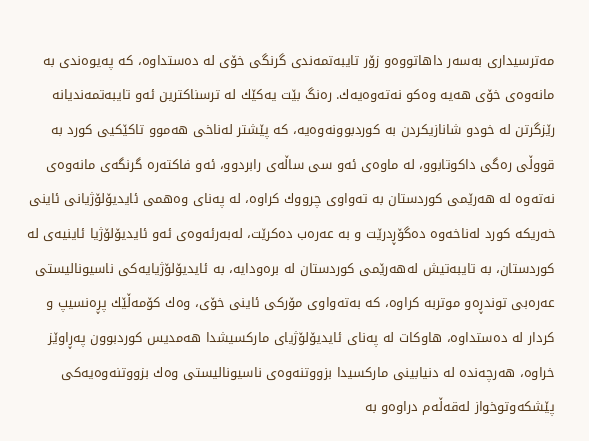مه‌ترسیداری به‌سه‌ر داهاتووه‌و زۆر تایبه‌تمه‌ندی گرنگی خۆی له‌ ده‌ستداوه‌، كه‌ په‌یوه‌ندی به‌ مانه‌وه‌ی خۆی هه‌یه‌ وه‌كو نه‌ته‌وه‌یه‌ك. ره‌نگ بێت یه‌كێك له‌ ترسناكترین ئه‌و تایبه‌تمه‌ندیانه‌ رێزگرتن له‌ خودو شانازیكردن به‌ كوردبوونه‌وه‌یه‌، كه‌ پێشتر له‌ناخی هه‌موو تاكێكیی كورد به‌ قووڵی ره‌گی داكوتابوو، له‌ ماوه‌ی ئه‌و سی ساڵه‌ی رابردوو، ئه‌و فاكته‌ره‌ گرنگه‌ی مانه‌وه‌ی نه‌ته‌وه‌ له‌ هه‌رێمی كوردستان به‌ ته‌واوی چرووك كراوه‌، له‌ په‌نای وه‌همی ئایدیۆلۆژیانی ئاینی خه‌ریكه‌ كورد له‌ناخه‌وه‌ ده‌گۆڕدرێت و به‌ عه‌ره‌ب ده‌كرێت، له‌به‌رئه‌وه‌ی ئه‌و ئایدیۆلۆژیا ئاینیه‌ی له‌ كوردستان، به‌ تایبه‌تیش له‌هه‌رێمی كوردستان له‌ بره‌ودایه‌، به‌ ئایدیۆلۆژیایه‌كی ناسیونالیستی عه‌ره‌بی توندڕه‌و موتربه‌ كراوه‌، كه‌ به‌ته‌واوی مۆركی ئاینی خۆی، وه‌ك كۆمه‌ڵێك پڕه‌نسیپ و كردار له‌ ده‌ستداوه‌، هاوكات له‌ په‌نای ئایدیۆلۆژیای ماركسیشدا هه‌مدیس كوردبوون په‌ڕاوێز خراوه‌، هه‌رچه‌نده‌ له‌ دنیابینی ماركسیدا بزووتنه‌وه‌ی ناسیونالیستی وه‌ك بزووتنه‌وه‌یه‌كی پێشكه‌وتوخواز له‌قه‌ڵه‌م دراوه‌و به‌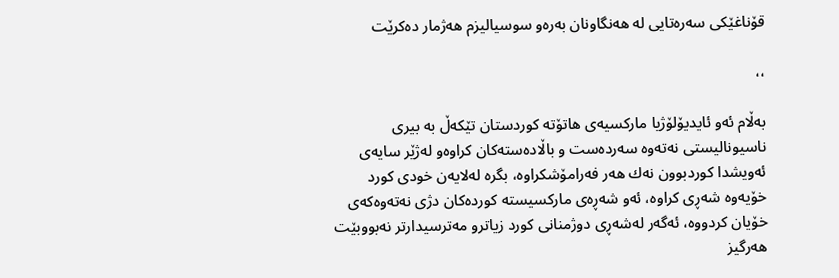قۆناغێكی سه‌ره‌تایی له‌ هه‌نگاونان به‌ره‌و سوسیالیزم هه‌ژمار ده‌كرێت

،،

به‌ڵام ئه‌و ئایدیۆلۆژیا ماركسیه‌ی هاتۆته‌ كوردستان تێكه‌ڵ به‌ بیری ناسیونالیستی نه‌ته‌وه‌ سه‌رده‌ست و باڵاده‌سته‌كان كراوه‌و له‌ژێر سایه‌ی ئه‌ویشدا كوردبوون نه‌ك هه‌ر فه‌رامۆشكراوه‌، بگره‌ له‌لایه‌ن خودی كورد خۆیه‌وه‌ شه‌ڕی كراوه‌، ئه‌و شه‌ڕه‌ی ماركسیسته‌ كورده‌كان دژی نه‌ته‌وه‌كه‌ی خۆیان كردووه‌، ئه‌گه‌ر له‌شه‌ڕی دوژمنانی كورد زیاترو مه‌ترسیدارتر نه‌بووبێت هه‌رگیز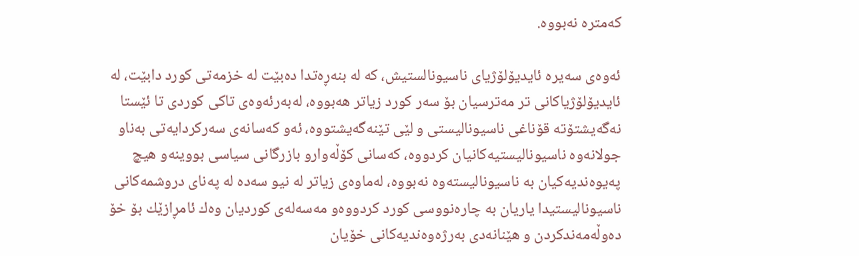كه‌متره‌ نه‌بووه‌.

ئه‌وه‌ی سه‌یره‌ ئایدیۆلۆژیای ناسیونالستیش، كه‌ له‌ بنه‌ڕه‌تدا ده‌بێت له‌ خزمه‌تی كورد دابێت، له ئایدیۆلۆژیاكانی تر مه‌ترسیان بۆ سه‌ر كورد زیاتر هه‌بووه‌، له‌به‌رئه‌وه‌ی تاكی كوردی تا ئێستا نه‌گه‌یشتۆته‌ قۆناغی ناسیونالیستی و لێی تێنه‌گه‌یشتووه‌، ئه‌و كه‌سانه‌ی سه‌ركردایه‌تی به‌ناو جولانه‌وه‌ ناسیونالیستیه‌كانیان كردووه‌، كه‌سانی كۆڵه‌وارو بازرگانی سیاسی بووینه‌و هیچ په‌یوه‌ندیه‌كیان به‌ ناسیونالیسته‌وه‌ نه‌بووه‌، له‌ماوه‌ی زیاتر له‌ نیو سه‌ده‌ له‌ په‌نای دروشمه‌كانی ناسیونالیستیدا یاریان به‌ چاره‌نووسی كورد كردووه‌و مه‌سه‌له‌ی كوردیان وه‌ك ئامڕازێك بۆ خۆ ده‌وڵه‌مه‌ندكردن و هێنانه‌دی به‌رژه‌وه‌ندیه‌كانی خۆیان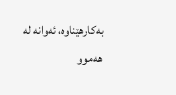به‌كارهێناوه‌، ئه‌وانه‌ له‌ هه‌موو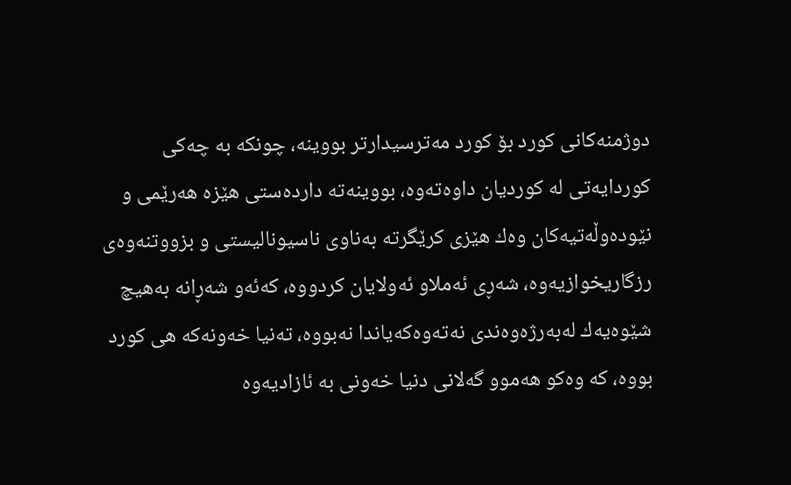دوژمنه‌كانی كورد بۆ كورد مه‌ترسیدارتر بووینه‌، چونكه‌ به‌ چه‌كی كوردایه‌تی له كوردیان‌ داوه‌ته‌وه‌، بووینه‌ته‌ دارده‌ستی هێزه‌ هه‌رێمی و نێوده‌وڵه‌تیه‌كان وه‌ك هێزی كرێگرته‌ به‌ناوی ناسیونالیستی و بزووتنه‌وه‌ی رزگاریخوازیه‌وه‌، شه‌ڕی ئه‌ملاو ئه‌ولایان كردووه‌، كه‌ئه‌و شه‌ڕانه‌ به‌هیچ شێوه‌یه‌ك له‌به‌رژه‌وه‌ندی نه‌ته‌وه‌كه‌یاندا نه‌بووه‌، ته‌نیا خه‌ونه‌كه‌ هی كورد بووه‌، كه‌ وه‌كو هه‌موو گه‌لانی دنیا خه‌ونی به‌ ئازادیه‌وه‌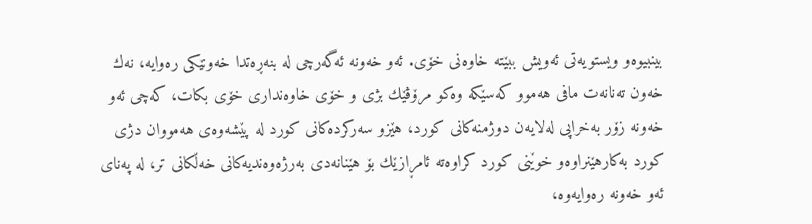بینبیوه‌و ویستویه‌تی ئه‌ویش ببێته‌ خاوه‌نی خۆی. ئه‌و خه‌ونه‌ ئه‌گه‌رچی له‌ بنه‌ڕه‌تدا خه‌ونێكی ره‌وایه‌، نه‌ك خه‌ون ته‌نانه‌ت مافی هه‌موو كه‌سێكه‌ وه‌كو مرۆڤێك بژی و خۆی خاوه‌نداری خۆی بكات، كه‌چی ئه‌و خه‌ونه‌ زۆر به‌خراپی له‌لایه‌ن دوژمنه‌كانی كورد، هێزو سه‌ركرده‌كانی كورد له‌ پێشه‌وه‌ی هه‌مووان دژی كورد به‌كارهێنراوه‌و خوێنی كورد كراوه‌ته‌ ئامڕازێك بۆ هێنانه‌دی به‌رژه‌وه‌ندیه‌كانی خه‌ڵكانی تر، له‌ په‌نای ئه‌و خه‌ونه‌ ره‌وایه‌وه‌،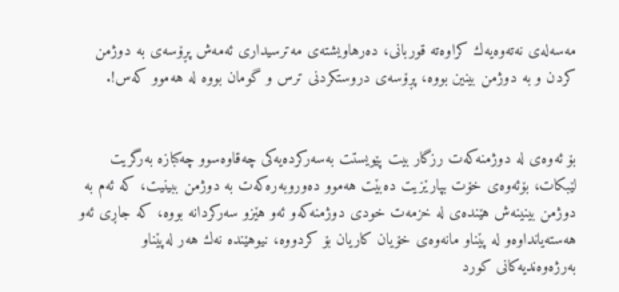مه‌سه‌له‌ی نه‌ته‌وه‌یه‌ك كراوه‌ته‌ قوربانی، ده‌رهاویشته‌ی مه‌ترسیداری ئه‌مه‌ش پڕۆسه‌ی به‌ دوژمن كردن و به‌ دوژمن بینین بووه‌، پڕۆسه‌ی دروستكردنی ترس و گومان بووه‌ له‌ هه‌موو كه‌س!.


بۆ ئه‌وه‌ی له‌ دوژمنه‌كه‌ت رزگار بیت پێویستت به‌سه‌ركرده‌یه‌كی چه‌قاوه‌سوو چه‌كبازه‌ به‌رگریت لێبكات، بۆئه‌وه‌ی خۆت بپارێزیت ده‌بێت هه‌موو ده‌وروبه‌ره‌كه‌ت به‌ دوژمن ببینیت، كه‌ ئه‌م به‌ دوژمن بینینه‌ش هێنده‌ی له‌ خزمه‌ت خودی دوژمنه‌كه‌و ئه‌و هێزو سه‌ركردانه‌ بووه‌، كه‌ جاڕی ئه‌و هه‌سته‌یانداوه‌و له‌ پێناو مانه‌وه‌ی خۆیان كاریان بۆ كردووه‌، نیوهێنده‌ نه‌ك هه‌ر له‌پێناو به‌رژه‌وه‌ندیه‌كانی كورد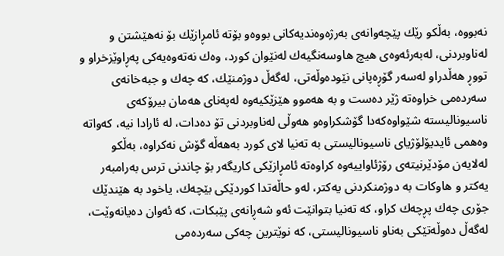نه‌بووه‌، به‌ڵكو رێك پێچه‌وانه‌ی به‌رژه‌وه‌ندیه‌كانی بووه‌و بۆته‌ ئامڕازێك بۆ نه‌هێشتن و له‌ناوبردنی، له‌به‌رئه‌وه‌ی هیچ هاوسه‌نگیه‌ك له‌نێوان كورد، وه‌ك نه‌ته‌وه‌یه‌كی په‌ڕاوێزخراو و تووڕ هه‌ڵدراو له‌سه‌ر گۆڕه‌پانی نێوده‌وڵه‌تی، له‌گه‌ڵ دوژمنێك، كه‌ چه‌ك و جبه‌خانه‌ی سه‌رده‌می خراوه‌ته‌ ژێر ده‌ست و به‌ هه‌موو هێزێكیه‌وه‌ له‌په‌نای هه‌مان بیرۆكه‌ی ناسیونالیسته‌ شێواوه‌كه‌دا گۆشكراوه‌و هه‌وڵی له‌ناوبردنی تۆ ده‌دات، له‌ ئارادا نیه‌، كه‌واته‌ وه‌همی ئایدیۆلۆژیای ناسیونالیستی به‌ ته‌نیا لای كورد به‌هه‌ڵه‌ گۆش نه‌كراوه‌، به‌ڵكو له‌لایه‌ن مۆدێرنیته‌ی رۆژئاواییه‌وه‌ كراوه‌ته‌ ئامڕازێكی كاریگه‌ر بۆ چاندنی ترس به‌رامبه‌ر یه‌كتر و هاوكات به‌ دوژمنكردنی یه‌كتر، له‌و حاڵه‌تدا كوردێكی بێچه‌ك، یاخود به‌ هێندێك جۆری چه‌ك پڕچه‌ك كراو، كه‌ ته‌نیا بتوانێت ئه‌و شه‌ڕانه‌ی پێبكات، كه‌ ئه‌وان ده‌یانه‌وێت، له‌گه‌ڵ ده‌وڵه‌تێكی به‌ناو ناسیونالیستی، كه‌ نوێترین چه‌كی سه‌رده‌می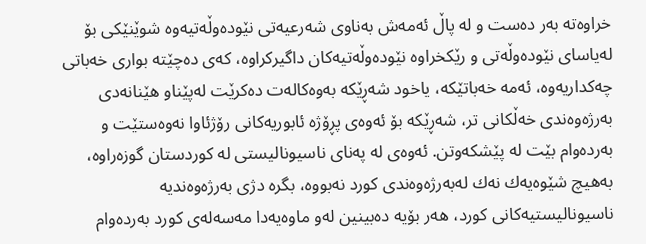خراوه‌ته‌ به‌ر ده‌ست و له‌ پاڵ ئه‌مه‌ش به‌ناوی شه‌رعیه‌تی نێوده‌وڵه‌تیه‌وه‌ شوێنێكی بۆ له‌یاسای نێوده‌وڵه‌تی و رێكخراوه‌ نێوده‌وڵه‌تیه‌كان داگیركراوه‌، كه‌ی ده‌چێته‌ بواری خه‌باتی چه‌كداریه‌وه‌، ئه‌مه‌ خه‌باتێكه‌، یاخود شه‌ڕێكه‌ به‌وه‌كاله‌ت ده‌كرێت له‌پێناو هێنانه‌دی به‌رژه‌وه‌ندی خه‌ڵكانی تر، شه‌ڕێكه‌ بۆ ئه‌وه‌ی پڕۆژه‌ ئابوریه‌كانی رۆژئاوا نه‌وه‌ستێت و به‌رده‌وام بێت له‌ پێشكه‌وتن. ئه‌وه‌ی له‌ په‌نای ناسیونالیستی له‌ كوردستان گوزه‌راوه‌، به‌هیچ شێوه‌یه‌ك نه‌ك له‌به‌رژه‌وه‌ندی كورد نه‌بووه‌، بگره‌ دژی به‌رژه‌وه‌ندیه‌ ناسیونالیستیه‌كانی كورد، هه‌ر بۆیه‌ ده‌بینین له‌و ماوه‌یه‌دا مه‌سه‌له‌ی كورد به‌رده‌وام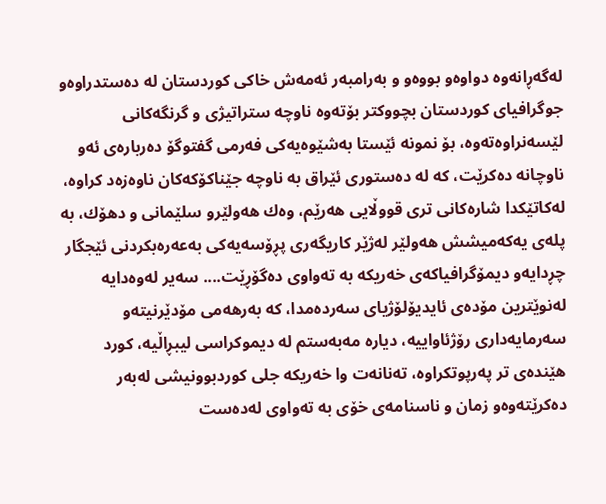له‌گه‌ڕانه‌وه‌ دواوه‌و بووه‌و و به‌رامبه‌ر ئه‌مه‌ش خاكی كوردستان له‌ ده‌ستدراوه‌و جوگرافیای كوردستان بچووكتر بۆته‌وه‌ ناوچه‌ ستراتیژی و گرنگه‌كانی لێسه‌نراوه‌ته‌وه‌، بۆ نمونه‌ ئێستا به‌شێوه‌یه‌كی فه‌رمی گفتوگۆ ده‌رباره‌ی ئه‌و ناوچانه‌ ده‌كرێت، كه‌ له‌ ده‌ستوری ئێراق به‌ ناوچه‌ جێناكۆكه‌كان ناوه‌زه‌د كراوه‌، له‌كاتێكدا شاره‌كانی تری قووڵایی هه‌رێم، وه‌ك هه‌ولێرو سلێمانی و دهۆك، به‌ پله‌ی یه‌كه‌میشش هه‌ولێر له‌ژێر كاریگه‌ری پڕۆسه‌یه‌كی به‌عه‌ره‌بكردنی ئێجگار چڕدایه‌و دیمۆگرافیاكه‌ی خه‌ریكه‌ به‌ ته‌واوی ده‌گۆڕێت.... سه‌یر له‌وه‌دایه‌ له‌نوێترین مۆده‌ی ئایدیۆلۆژیای سه‌رده‌مدا، كه‌ به‌رهه‌می مۆدێرنیته‌و سه‌رمایه‌داری رۆژئاواییه‌، دیاره‌ مه‌به‌ستم له‌ دیموكراسی لیبڕاڵیه‌، كورد هێنده‌ی تر په‌رپوتكراوه‌، ته‌نانه‌ت وا خه‌ریكه‌ جلی كوردبوونیشی له‌به‌ر ده‌كرێته‌وه‌و زمان و ناسنامه‌ی خۆی به‌ ته‌واوی له‌ده‌ست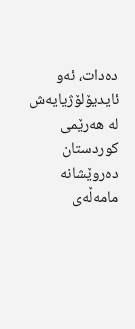ده‌دات، ئه‌و ئایدیۆلۆژیایه‌ش له‌ هه‌رێمی كوردستان ده‌روێشانه‌ مامه‌ڵه‌ی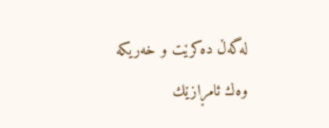له‌گه‌ڵ ده‌كرێت و خه‌ریكه‌ وه‌ك ئامڕازێك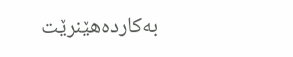به‌كارده‌هێنرێت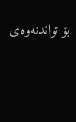بۆ تواندنه‌وه‌ی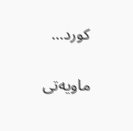كورد...


ماویه‌تی